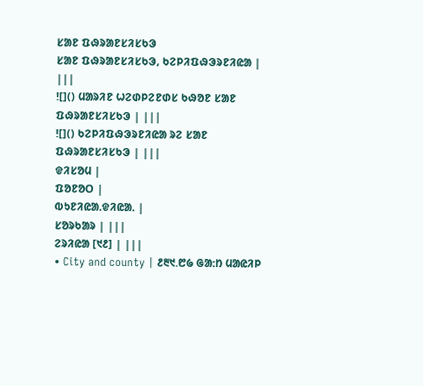ᱥᱟᱱ ᱯᱷᱨᱟᱱᱥᱤᱥᱠᱳ
ᱥᱟᱱ ᱯᱷᱨᱟᱱᱥᱤᱥᱠᱳ, ᱠᱮᱞᱤᱯᱷᱳᱨᱱᱤᱭᱟ | |||
![]() ᱢᱟᱨᱤᱱ ᱦᱮᱰᱞᱮᱱᱰᱥ ᱠᱷᱚᱱ ᱥᱟᱱ ᱯᱷᱨᱟᱱᱥᱤᱥᱠᱳ | |||
![]() ᱠᱮᱞᱤᱯᱷᱳᱨᱱᱤᱭᱟ ᱨᱮ ᱥᱟᱱ ᱯᱷᱨᱟᱱᱥᱤᱥᱠᱳ | |||
ᱫᱤᱥᱚᱢ |
ᱯᱚᱱᱚᱛ |
ᱵᱩᱱᱤᱭᱟᱹᱫᱤᱭᱟᱹ |
ᱥᱚᱨᱠᱟᱨ | |||
ᱮᱨᱤᱭᱟ [᱑᱒] | |||
• City and county | ᱒᱓᱑.᱘᱙ ᱜᱟᱺᱴ ᱢᱟᱭᱤᱞ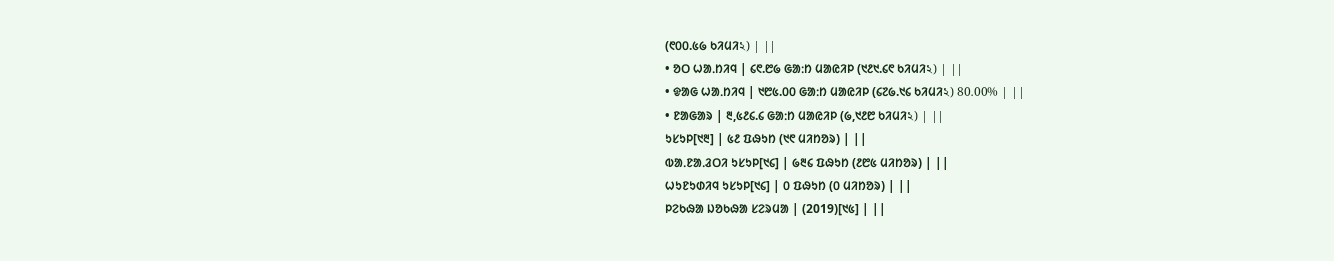(᱖᱐᱐.᱕᱙ ᱠᱤᱢᱤ২) | ||
• ᱚᱛ ᱦᱟᱹᱴᱤᱧ | ᱔᱖.᱘᱙ ᱜᱟᱺᱴ ᱢᱟᱭᱤᱞ (᱑᱒᱑.᱔᱖ ᱠᱤᱢᱤ২) | ||
• ᱫᱟᱜ ᱦᱟᱹᱴᱤᱧ | ᱑᱘᱕.᱐᱐ ᱜᱟᱺᱴ ᱢᱟᱭᱤᱞ (᱔᱗᱙.᱑᱔ ᱠᱤᱢᱤ২) 80.00% | ||
• ᱱᱟᱜᱟᱨ | ᱓,᱕᱒᱔.᱔ ᱜᱟᱺᱴ ᱢᱟᱭᱤᱞ (᱙,᱑᱒᱘ ᱠᱤᱢᱤ২) | ||
ᱩᱥᱩᱞ[᱑᱓] | ᱕᱒ ᱯᱷᱩᱴ (᱑᱖ ᱢᱤᱴᱚᱨ) | ||
ᱵᱟᱹᱱᱟᱹᱲᱛᱤ ᱩᱥᱩᱞ[᱑᱔] | ᱙᱓᱔ ᱯᱷᱩᱴ (᱒᱘᱕ ᱢᱤᱴᱚᱨ) | ||
ᱦᱩᱱᱩᱰᱤᱧ ᱩᱥᱩᱞ[᱑᱔] | ᱐ ᱯᱷᱩᱴ (᱐ ᱢᱤᱴᱚᱨ) | ||
ᱞᱮᱠᱷᱟ ᱡᱚᱠᱷᱟ ᱥᱮᱨᱢᱟ | (2019)[᱑᱕] | ||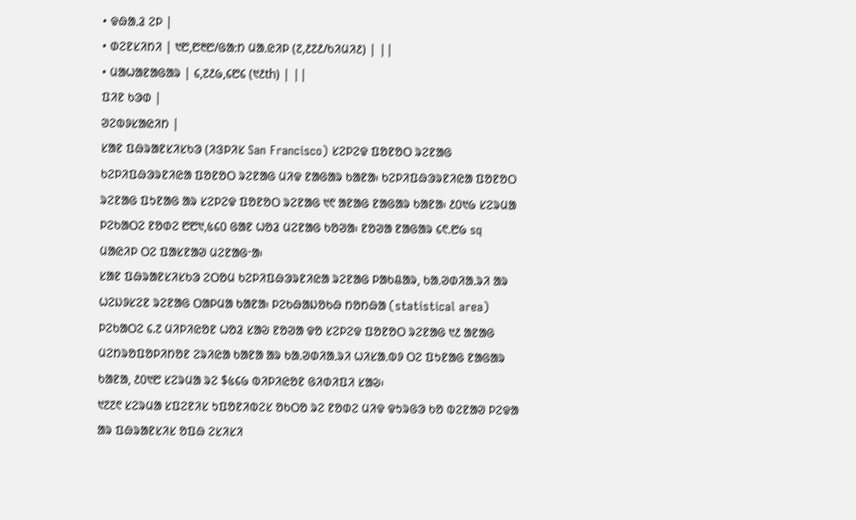• ᱫᱷᱟᱹᱲ ᱮᱞ |
• ᱰᱮᱱᱥᱤᱴᱤ | ᱑᱘,᱘᱓᱘/ᱜᱟᱺᱴ ᱢᱟᱹᱭᱤᱞ (᱗,᱒᱗᱒/ᱠᱤᱢᱤ᱒) | ||
• ᱢᱟᱦᱟᱱᱟᱜᱟᱨ | ᱔,᱗᱒᱙,᱔᱘᱔ (᱑᱒th) | ||
ᱯᱤᱱ ᱠᱳᱰ |
ᱣᱮᱵᱽᱥᱟᱭᱤᱴ |
ᱥᱟᱱ ᱯᱷᱨᱟᱱᱥᱤᱥᱠᱳ (ᱤᱝᱞᱤᱥ San Francisco) ᱥᱮᱞᱮᱫ ᱯᱚᱱᱚᱛ ᱨᱮᱱᱟᱜ ᱠᱮᱞᱤᱯᱷᱳᱨᱱᱤᱭᱟ ᱯᱚᱱᱚᱛ ᱨᱮᱱᱟᱜ ᱢᱤᱫ ᱱᱟᱜᱟᱨ ᱠᱟᱱᱟ᱾ ᱠᱮᱞᱤᱯᱷᱳᱨᱱᱤᱭᱟ ᱯᱚᱱᱚᱛ ᱨᱮᱱᱟᱜ ᱯᱩᱱᱟᱜ ᱟᱨ ᱥᱮᱞᱮᱫ ᱯᱚᱱᱚᱛ ᱨᱮᱱᱟᱜ ᱑᱖ ᱟᱱᱟᱜ ᱱᱟᱜᱟᱨ ᱠᱟᱱᱟ᱾ ᱒᱐᱑᱙ ᱥᱮᱨᱢᱟ ᱞᱮᱠᱟᱛᱮ ᱱᱚᱰᱮ ᱘᱘᱑,᱕᱔᱐ ᱜᱟᱱ ᱦᱚᱲ ᱢᱮᱱᱟᱜ ᱠᱚᱣᱟ᱾ ᱱᱚᱣᱟ ᱱᱟᱜᱟᱨ ᱔᱖.᱘᱙ sq ᱢᱟᱭᱤᱞ ᱛᱮ ᱯᱟᱥᱱᱟᱣ ᱢᱮᱱᱟᱜᱼᱟ᱾
ᱥᱟᱱ ᱯᱷᱨᱟᱱᱥᱤᱥᱠᱳ ᱮᱛᱚᱢ ᱠᱮᱞᱤᱯᱷᱳᱨᱱᱤᱭᱟ ᱨᱮᱱᱟᱜ ᱞᱟᱠᱪᱟᱨ, ᱠᱟᱹᱣᱰᱤᱟᱹᱨᱤ ᱟᱨ ᱦᱮᱡᱽᱥᱮᱱ ᱨᱮᱱᱟᱜ ᱛᱟᱞᱢᱟ ᱠᱟᱱᱟ᱾ ᱞᱮᱠᱷᱟᱡᱚᱠᱷ ᱴᱚᱴᱷᱟ (statistical area) ᱞᱮᱠᱟᱛᱮ ᱔.᱗ ᱢᱤᱞᱤᱭᱚᱱ ᱦᱚᱲ ᱥᱟᱶ ᱱᱚᱣᱟ ᱫᱚ ᱥᱮᱞᱮᱫ ᱯᱚᱱᱚᱛ ᱨᱮᱱᱟᱜ ᱑᱒ ᱟᱱᱟᱜ ᱢᱮᱴᱨᱚᱯᱚᱞᱤᱴᱚᱱ ᱮᱨᱤᱭᱟ ᱠᱟᱱᱟ ᱟᱨ ᱠᱟᱹᱣᱰᱤᱟᱹᱨᱤ ᱦᱤᱥᱟᱹᱵᱽ ᱛᱮ ᱯᱩᱱᱟᱜ ᱱᱟᱜᱟᱨ ᱠᱟᱱᱟ, ᱒᱐᱑᱘ ᱥᱮᱨᱢᱟ ᱨᱮ $᱕᱔᱙ ᱵᱤᱞᱤᱭᱚᱱ ᱜᱤᱰᱤᱯᱤ ᱥᱟᱶ᱾
᱑᱗᱗᱖ ᱥᱮᱨᱢᱟ ᱥᱯᱮᱱᱤᱥ ᱩᱯᱚᱱᱤᱵᱮᱥ ᱚᱠᱛᱚ ᱨᱮ ᱱᱚᱰᱮ ᱢᱤᱫ ᱫᱩᱨᱜᱳ ᱠᱚ ᱵᱮᱱᱟᱣ ᱞᱮᱫᱟ ᱟᱨ ᱯᱷᱨᱟᱱᱥᱤᱥ ᱚᱯᱷ ᱮᱥᱤᱥᱤ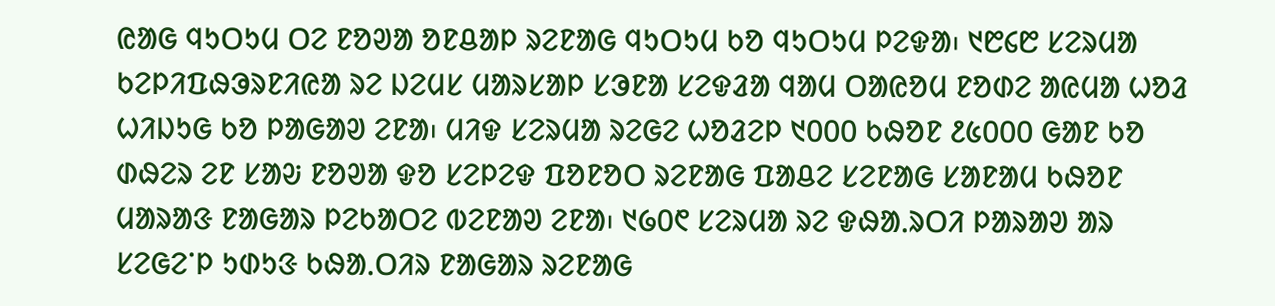ᱭᱟᱜ ᱧᱩᱛᱩᱢ ᱛᱮ ᱱᱚᱣᱟ ᱚᱱᱪᱟᱞ ᱨᱮᱱᱟᱜ ᱧᱩᱛᱩᱢ ᱠᱚ ᱧᱩᱛᱩᱢ ᱞᱮᱫᱟ᱾ ᱑᱘᱔᱘ ᱥᱮᱨᱢᱟ ᱠᱮᱞᱤᱯᱷᱳᱨᱱᱤᱭᱟ ᱨᱮ ᱡᱮᱢᱥ ᱢᱟᱨᱥᱟᱞ ᱥᱳᱱᱟ ᱥᱮᱫᱲᱟ ᱧᱟᱢ ᱛᱟᱭᱚᱢ ᱱᱚᱰᱮ ᱟᱭᱢᱟ ᱦᱚᱲ ᱦᱤᱡᱩᱜ ᱠᱚ ᱞᱟᱜᱟᱣ ᱮᱱᱟ᱾ ᱢᱤᱫ ᱥᱮᱨᱢᱟ ᱨᱮᱜᱮ ᱦᱚᱲᱮᱞ ᱑᱐᱐᱐ ᱠᱷᱚᱱ ᱒᱕᱐᱐᱐ ᱜᱟᱱ ᱠᱚ ᱰᱷᱮᱨ ᱮᱱ ᱥᱟᱶ ᱱᱚᱣᱟ ᱫᱚ ᱥᱮᱞᱮᱫ ᱯᱚᱱᱚᱛ ᱨᱮᱱᱟᱜ ᱯᱟᱪᱮ ᱥᱮᱱᱟᱜ ᱥᱟᱱᱟᱢ ᱠᱷᱚᱱ ᱢᱟᱨᱟᱝ ᱱᱟᱜᱟᱨ ᱞᱮᱠᱟᱛᱮ ᱵᱮᱱᱟᱣ ᱮᱱᱟ᱾ ᱑᱙᱐᱖ ᱥᱮᱨᱢᱟ ᱨᱮ ᱫᱷᱟᱹᱨᱛᱤ ᱞᱟᱨᱟᱣ ᱟᱨ ᱥᱮᱜᱮᱸᱞ ᱩᱰᱩᱝ ᱠᱷᱟᱹᱛᱤᱨ ᱱᱟᱜᱟᱨ ᱨᱮᱱᱟᱜ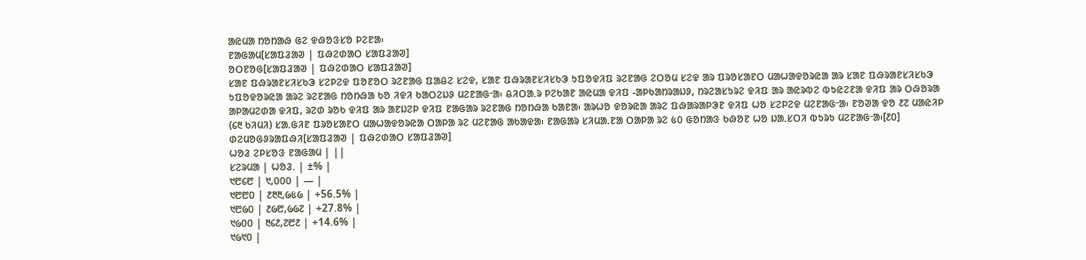ᱟᱭᱢᱟ ᱴᱚᱴᱟᱷ ᱜᱮ ᱫᱷᱚᱝᱥᱚ ᱞᱮᱱᱟ᱾
ᱱᱟᱜᱟᱢ[ᱥᱟᱯᱲᱟᱣ | ᱯᱷᱮᱰᱟᱛ ᱥᱟᱯᱲᱟᱣ]
ᱚᱛᱱᱚᱜ[ᱥᱟᱯᱲᱟᱣ | ᱯᱷᱮᱰᱟᱛ ᱥᱟᱯᱲᱟᱣ]
ᱥᱟᱱ ᱯᱷᱨᱟᱱᱥᱤᱥᱠᱳ ᱥᱮᱞᱮᱫ ᱯᱚᱱᱚᱛ ᱨᱮᱱᱟᱜ ᱯᱟᱪᱮ ᱥᱮᱫ, ᱥᱟᱱ ᱯᱷᱨᱟᱱᱥᱤᱥᱠᱳ ᱩᱯᱚᱫᱤᱯ ᱨᱮᱱᱟᱜ ᱮᱛᱚᱢ ᱥᱮᱫ ᱟᱨ ᱯᱨᱚᱥᱟᱱᱛ ᱢᱟᱦᱟᱫᱚᱨᱭᱟ ᱟᱨ ᱥᱟᱱ ᱯᱷᱨᱟᱱᱥᱤᱥᱠᱳ ᱩᱯᱚᱫᱚᱨᱭᱟ ᱟᱨᱮ ᱨᱮᱱᱟᱜ ᱴᱚᱴᱷᱟ ᱠᱚ ᱤᱫᱤ ᱠᱟᱛᱮᱡᱽ ᱢᱮᱱᱟᱜᱼᱟ᱾ ᱪᱤᱛᱟᱹᱨ ᱞᱮᱠᱟᱱ ᱟᱭᱢᱟ ᱫᱤᱯ -ᱟᱞᱠᱟᱴᱨᱟᱡᱽ, ᱴᱨᱮᱟᱥᱩᱨᱮ ᱫᱤᱯ ᱟᱨ ᱟᱭᱨᱵᱮ ᱵᱩᱭᱮᱱᱟ ᱫᱤᱯ ᱟᱨ ᱛᱷᱚᱨᱟ ᱟᱞᱟᱢᱮᱰᱟ ᱫᱤᱯ, ᱨᱮᱰ ᱨᱚᱠ ᱫᱤᱯ ᱟᱨ ᱟᱱᱡᱮᱞ ᱫᱤᱯ ᱱᱟᱜᱟᱨ ᱨᱮᱱᱟᱜ ᱴᱚᱴᱷᱟ ᱠᱟᱱᱟ᱾ ᱟᱨᱦᱚ ᱫᱚᱨᱭᱟ ᱟᱨᱮ ᱯᱷᱟᱨᱟᱞᱳᱱ ᱫᱤᱯ ᱦᱚ ᱥᱮᱞᱮᱫ ᱢᱮᱱᱟᱜᱼᱟ᱾ ᱱᱚᱣᱟ ᱫᱚ ᱒᱗ ᱢᱟᱭᱤᱞ (᱔᱓ ᱠᱤᱢᱤ) ᱥᱟᱹᱜᱤᱱ ᱯᱨᱚᱥᱟᱱᱛ ᱢᱟᱦᱟᱫᱚᱨᱭᱟ ᱛᱟᱞᱟ ᱨᱮ ᱢᱮᱱᱟᱜ ᱟᱠᱟᱫᱟ᱾ ᱱᱟᱜᱟᱨ ᱥᱤᱢᱟᱹᱱᱟ ᱛᱟᱞᱟ ᱨᱮ ᱕᱐ ᱜᱚᱴᱟᱝ ᱠᱷᱚᱱ ᱦᱚ ᱡᱟᱹᱥᱛᱤ ᱵᱩᱨᱩ ᱢᱮᱱᱟᱜᱼᱟ᱾[᱒᱐]
ᱰᱮᱢᱚᱜᱽᱨᱟᱯᱷᱤ[ᱥᱟᱯᱲᱟᱣ | ᱯᱷᱮᱰᱟᱛ ᱥᱟᱯᱲᱟᱣ]
ᱦᱚᱲ ᱮᱞᱥᱚᱝ ᱱᱟᱜᱟᱢ | ||
ᱥᱮᱨᱢᱟ | ᱦᱚᱲ. | ±% |
᱑᱘᱔᱘ | ᱑,᱐᱐᱐ | — |
᱑᱘᱘᱐ | ᱒᱓᱓,᱙᱕᱙ | +56.5% |
᱑᱘᱙᱐ | ᱒᱙᱘,᱙᱙᱗ | +27.8% |
᱑᱙᱐᱐ | ᱓᱔᱒,᱗᱘᱒ | +14.6% |
᱑᱙᱑᱐ |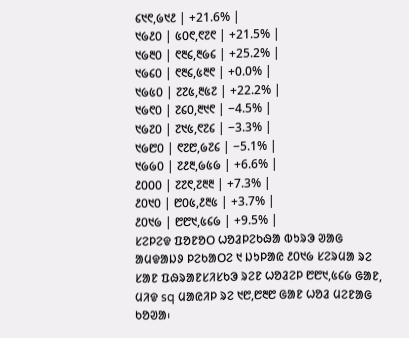᱔᱑᱖,᱙᱑᱒ | +21.6% |
᱑᱙᱒᱐ | ᱕᱐᱖,᱖᱗᱖ | +21.5% |
᱑᱙᱓᱐ | ᱖᱓᱔,᱓᱙᱔ | +25.2% |
᱑᱙᱔᱐ | ᱖᱓᱔,᱕᱓᱖ | +0.0% |
᱑᱙᱕᱐ | ᱗᱗᱕,᱓᱕᱗ | +22.2% |
᱑᱙᱖᱐ | ᱗᱔᱐,᱓᱑᱖ | −4.5% |
᱑᱙᱗᱐ | ᱗᱑᱕,᱖᱗᱔ | −3.3% |
᱑᱙᱘᱐ | ᱖᱗᱘,᱙᱗᱔ | −5.1% |
᱑᱙᱙᱐ | ᱗᱒᱓,᱙᱕᱙ | +6.6% |
᱒᱐᱐᱐ | ᱗᱗᱖,᱗᱓᱓ | +7.3% |
᱒᱐᱑᱐ | ᱘᱐᱕,᱒᱓᱕ | +3.7% |
᱒᱐᱑᱙ | ᱘᱘᱑,᱕᱔᱙ | +9.5% |
ᱥᱮᱞᱮᱫ ᱯᱚᱱᱚᱛ ᱦᱚᱲᱞᱮᱠᱷᱟ ᱵᱩᱨᱳ ᱣᱟᱜ ᱟᱢᱫᱟᱡᱽ ᱞᱮᱠᱟᱛᱮ ᱑ ᱡᱩᱞᱟᱭ ᱒᱐᱑᱙ ᱥᱮᱨᱢᱟ ᱨᱮ ᱥᱟᱱ ᱯᱷᱨᱟᱱᱥᱤᱥᱠᱳ ᱨᱮᱱ ᱦᱚᱲᱮᱞ ᱘᱘᱑,᱕᱔᱙ ᱜᱟᱱ, ᱢᱤᱫ sq ᱢᱟᱭᱤᱞ ᱨᱮ ᱑᱘,᱘᱓᱘ ᱜᱟᱱ ᱦᱚᱲ ᱢᱮᱱᱟᱜ ᱠᱚᱣᱟ᱾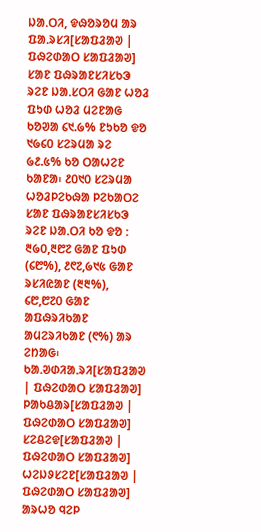ᱡᱟᱹᱛᱤ, ᱫᱷᱚᱨᱚᱢ ᱟᱨ ᱯᱟᱹᱨᱥᱤ[ᱥᱟᱯᱲᱟᱣ | ᱯᱷᱮᱰᱟᱛ ᱥᱟᱯᱲᱟᱣ]
ᱥᱟᱱ ᱯᱷᱨᱟᱱᱥᱤᱥᱠᱳ ᱨᱮᱱ ᱡᱟᱹᱥᱛᱤ ᱜᱟᱱ ᱦᱚᱲ ᱯᱩᱰ ᱦᱚᱲ ᱢᱮᱱᱟᱜ ᱠᱚᱣᱟ ᱔᱑.᱙% ᱱᱩᱠᱚ ᱫᱚ ᱑᱙᱔᱐ ᱥᱮᱨᱢᱟ ᱨᱮ ᱙᱒.᱕% ᱠᱚ ᱛᱟᱦᱮᱱ ᱠᱟᱱᱟ᱾ ᱒᱐᱑᱐ ᱥᱮᱨᱢᱟ ᱦᱚᱲᱞᱮᱠᱷᱟ ᱞᱮᱠᱟᱛᱮ ᱥᱟᱱ ᱯᱷᱨᱟᱱᱥᱤᱥᱠᱳ ᱨᱮᱱ ᱡᱟᱹᱛᱤ ᱠᱚ ᱫᱚ ᱺ ᱓᱙᱐,᱓᱘᱗ ᱜᱟᱱ ᱯᱩᱰ (᱔᱘%), ᱒᱖᱗,᱙᱑᱕ ᱜᱟᱱ ᱨᱥᱤᱭᱟᱱ (᱓᱓%), ᱔᱘,᱘᱗᱐ ᱜᱟᱱ ᱟᱯᱷᱨᱤᱠᱟᱱ ᱟᱢᱮᱨᱤᱠᱟᱱ (᱖%) ᱟᱨ ᱮᱴᱟᱜ᱾
ᱠᱟᱹᱣᱰᱤᱟᱹᱨᱤ[ᱥᱟᱯᱲᱟᱣ | ᱯᱷᱮᱰᱟᱛ ᱥᱟᱯᱲᱟᱣ]
ᱞᱟᱠᱪᱟᱨ[ᱥᱟᱯᱲᱟᱣ | ᱯᱷᱮᱰᱟᱛ ᱥᱟᱯᱲᱟᱣ]
ᱥᱮᱪᱮᱫ[ᱥᱟᱯᱲᱟᱣ | ᱯᱷᱮᱰᱟᱛ ᱥᱟᱯᱲᱟᱣ]
ᱦᱮᱡᱽᱥᱮᱱ[ᱥᱟᱯᱲᱟᱣ | ᱯᱷᱮᱰᱟᱛ ᱥᱟᱯᱲᱟᱣ]
ᱟᱨᱦᱚ ᱧᱮᱞ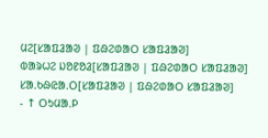ᱢᱮ[ᱥᱟᱯᱲᱟᱣ | ᱯᱷᱮᱰᱟᱛ ᱥᱟᱯᱲᱟᱣ]
ᱵᱟᱨᱦᱮ ᱡᱚᱱᱚᱲ[ᱥᱟᱯᱲᱟᱣ | ᱯᱷᱮᱰᱟᱛ ᱥᱟᱯᱲᱟᱣ]
ᱥᱟᱹᱠᱷᱭᱟᱹᱛ[ᱥᱟᱯᱲᱟᱣ | ᱯᱷᱮᱰᱟᱛ ᱥᱟᱯᱲᱟᱣ]
- ↑ ᱛᱩᱢᱟᱹᱞ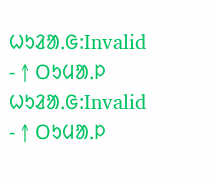ᱦᱩᱲᱟᱹᱜ:Invalid
- ↑ ᱛᱩᱢᱟᱹᱞ ᱦᱩᱲᱟᱹᱜ:Invalid
- ↑ ᱛᱩᱢᱟᱹᱞ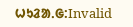ᱦᱩᱲᱟᱹᱜ:Invalid